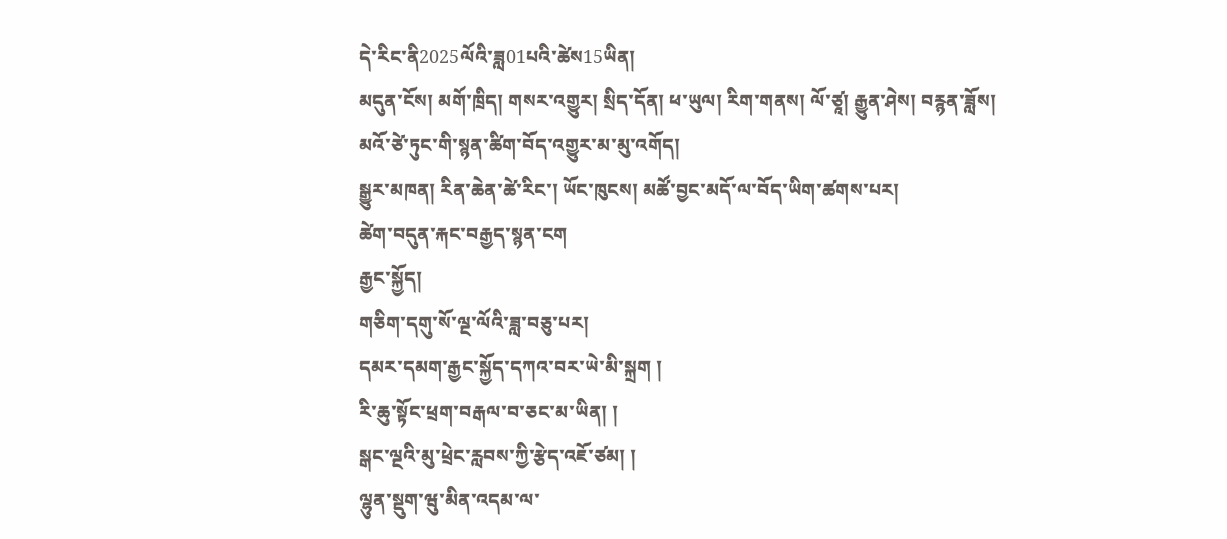དེ་རིང་ནི2025ལོའི་ཟླ01པའི་ཚེས15ཡིན།
མདུན་ངོས། མགོ་ཁྲིད། གསར་འགྱུར། སྲིད་དོན། ཕ་ཡུལ། རིག་གནས། ལོ་ཙཱ། རྒྱུན་ཤེས། བརྙན་ཟློས།
མའོ་ཙེ་ཏུང་གི་སྙན་ཚིག་བོད་འགྱུར་མ་མུ་འགོད།
སྒྱུར་མཁན། རིན་ཆེན་ཚེ་རིང་། ཡོང་ཁུངས། མཚོ་བྱང་མདོ་ལ་བོད་ཡིག་ཚགས་པར།
ཚེག་བདུན་རྐང་བརྒྱད་སྙན་ངག
རྒྱང་སྐྱོད།
གཅིག་དགུ་སོ་ལྔ་ལོའི་ཟླ་བཅུ་པར།
དམར་དམག་རྒྱང་སྐྱོད་དཀའ་བར་ཡེ་མི་སྐྲག །
རི་ཆུ་སྟོང་ཕྲག་བརྒལ་བ་ཅང་མ་ཡིན། །
སྒང་ལྔའི་མུ་ཕྲེང་རླབས་ཀྱི་རྩེད་འཇོ་ཙམ། །
ལྷུན་སྡུག་ཝུ་མིན་འདམ་ལ་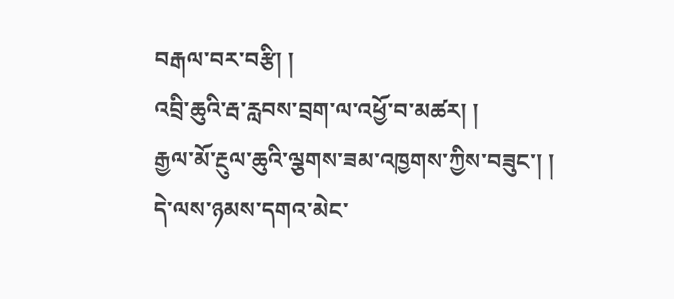བརྒལ་བར་བརྩི། །
འབྲི་ཆུའི་རྦ་རླབས་བྲག་ལ་འཕྱོ་བ་མཚར། །
རྒྱལ་མོ་རྔུལ་ཆུའི་ལྕགས་ཟམ་འཁྱགས་ཀྱིས་བཟུང་། །
དེ་ལས་ཉམས་དགའ་མེང་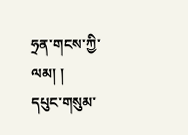ཧྲན་གངས་ཀྱི་ལམ། །
དཔུང་གསུམ་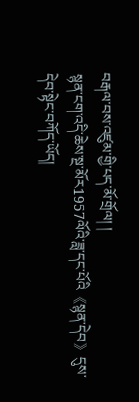བརྒལ་བས་འཛུམ་གྱི་པད་མོ་གྲོལ། །
སྙན་ངག་འདི་ཆེས་སྔ་མོར1957ལོའི་ཟླ་དང་པོའི《སྙན་དེབ》དུས་དེབ་སྟེང་བཀོད་ཡོད།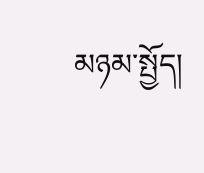མཉམ་སྤྱོད།